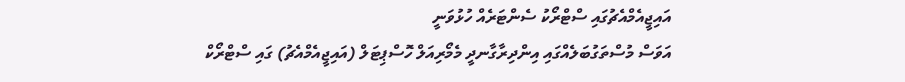އައިޖީއެމްއެޗުގައި ސްޓްރޯކު ސެންޓަރެއް ހުޅުވަނީ
އަވަސް މުސްތަގުބަލެއްގައި އިންދިރާގާނދީ މެމޯރިއަލް ހޮސްޕިޓަލް (އައިޖީއެމްއެޗު) ގައި ސްޓްރޯކް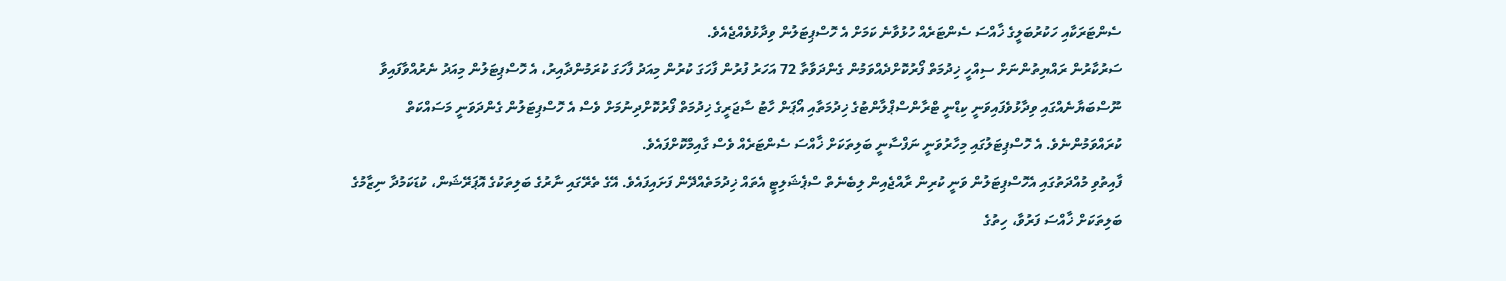ސެންޓަރަކާއި ހަކުރުބަލީގެ ޚާއްސަ ސެންޓަރެއް ހުޅުވާނެ ކަމަށް އެ ހޮސްޕިޓަލުން ވިދާޅުވެއްޖެއެވެ.
ސަރުކާރުން ރައްޔިތުންނަށް ސިއްހީ ޚިދުމަތް ފޯރުކޮށްދެއްވަމުން ގެންދަވާތާ 72 އަހަރު ފުރުން ފާހަގަ ކުރުން މިއަދު ފާހަގަ ކުރަމުންދާއިރު، އެ ހޮސްޕިޓަލުން މިއަދު ނެރުއްވާފައިވާ ނޫސްބަޔާނެއްގައި ވިދާޅުވެފައިވަނީ ކިޑްނީ ޓްރާންސްޕްލާންޓުގެ ޚިދުމަތާއި އޯޕަން ހާޓު ސާޖަރީގެ ޚިދުމަތް ފޯރުކޮށްދިނުމަށް ވެސް އެ ހޮސްޕިޓަލުން ގެންދަވަނީ މަސައްކަތް ކުރައްވަމުންނެވެ. އެ ހޮސްޕިޓަލުގައި މިހާރުވަނީ ނަފްސާނީ ބަލިތަކަށް ޚާއްސަ ސެންޓަރެއް ވެސް ގާއިމްކޮށްފައެވެ.
ފާއިތުވި މުއްދަތުގައި އެހޮސްޕިޓަލުން ވަނީ ކުރިން ރާއްޖެއިން ލިބެނެތް ސްޕެޝަލިޓީ އެތައް ޚިދުމަތެއްދޭން ފަށައިފައެވެ. އޭގެ ތެރޭގައި ނާރުގެ ބަލިތަކުގެ އޮޕަރޭޝަން، ކުޑަކަމުދާ ނިޒާމުގެ ބަލިތަކަށް ޚާއްސަ ފަރުވާ، ހިތުގެ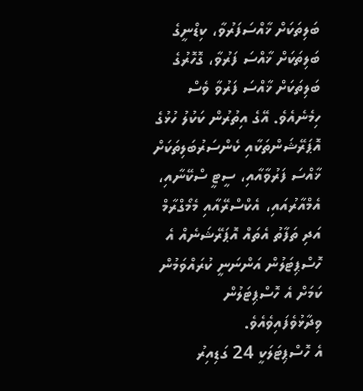ބަލިތަކަށް ޚާއްސަފަރުވާ، ކިޑްނީގެ ބަލިތަކަށް ޚާއްސަ ފަރުވާ، ގޮހޮރުގެ ބަލިތަކަށް ޚާއްސަ ފަރުވާ ވެސް ހިމެނެއެވެ. އޭގެ އިތުރުން ކަކުލު ހުޅުގެ އޮޕަރޭޝަންތަކާއި ކެންސަރުބަލިތަކަށް ޚާއްސަ ފަރުވާއާއި، ސީޓީ ސްކޭނާއި، އެމްއާރުއައި، އެކްސްރޭއާއި މެމޯގްރާމް އަދި ތަފާތު އެތައް އޮޕަރޭޝަނެއް އެ ހޮސްޕިޓަލުން އަންނަނީ ކުރައްވަމުން ކަމަށް އެ ހޮސްޕިޓަލުން ވިދާޅުވެފައިވެއެވެ.
އެ ހޮސްޕިޓަލަކީ 24 ގަޑިއިރު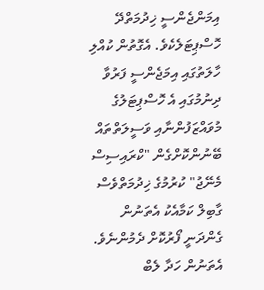އިމަންޖެންސީ ޚިދުމަތްދޭ ހޮސްޕިޓަލެކެވެ. އެގޮތުން ކުއްލި ހާލަތުގައި އިމަޖެންސީ ފަރުވާ ދިނުމުގައި އެ ހޮސްޕިޓަލުގެ މުވައްޒަފުންނާއި ވަސީލަތްތައް ބޭނުންކޮށްގެން "ކްރައިސިސް މެނޭޖު" ކުރުމުގެ ޚިދުމަތްވެސް ގާބިލް ކަމާއެކު އެތަނުން ގެންދަނީ ފޯރުކޮށް ދެމުންނެވެ. އެތަނުން ހަދާ ލެބް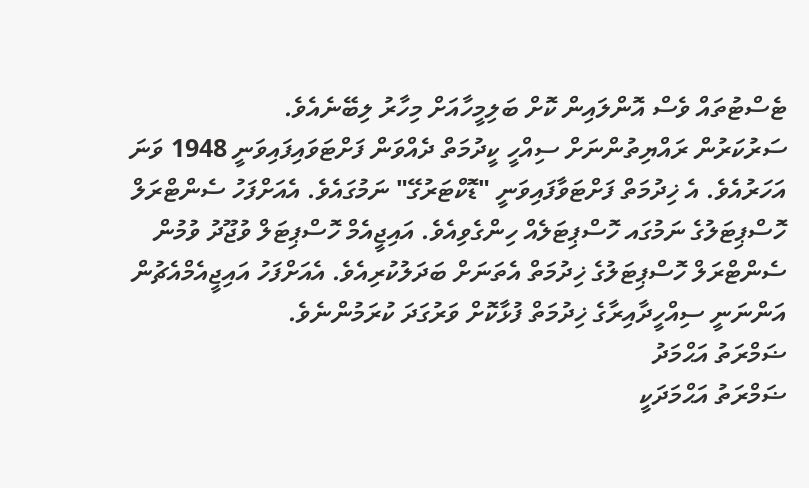ޓެސްޓުތައް ވެސް އޮންލައިން ކޮށް ބަލިމީހާއަށް މިހާރު ލިބޭނެއެވެ.
ސަރުކަރުން ރައްޔިތުންނަށް ސިއްހީ ކީދުމަތް ދެއްވަން ފަށްޓަވައިފައިވަނީ 1948 ވަނަ އަހަރުއެވެ. އެ ޚިދުމަތް ފަށްޓަވާފައިވަނީ "ޑޮކްޓަރުގޭ" ނަމުގައެވެ. އެއަށްފަހު ސެންޓްރަލް ހޮސްޕިޓަލުގެ ނަމުގައ ހޮސްޕިޓަލެއް ހިންގެވިއެވެ. އައިޖީއެމް ހޮސްޕިޓަލް ވުޖޫދު ވުމުން ސެންޓްރަލް ހޮސްޕިޓަލުގެ ޚިދުމަތް އެތަނަށް ބަދަލުކުރިއެވެ. އެއަށްފަހު އައިޖީއެމްއެޗުން އަންނަނީ ސިއްހީދާއިރާގެ ޚިދުމަތް ފުޅާކޮށް ވަރުގަދަ ކުރަމުންނެވެ.
ޟަމްރަތު އަޙްމަދު
ޟަމްރަތު އަޙްމަދަކީ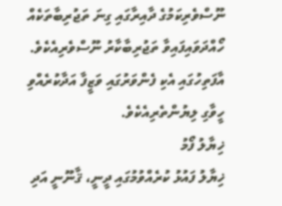ނޫސްވެރިކަމުގެ ދާއިރާގައި ގިނަ ތަޖުރިބާތަކެއް ހޯއްދަވައިފައިވާ ތަޖުރިބާކާރު ނޫސްވެރިއެކެވެ. އާފަތިހުގައި އެކި ފެންވަރުގައި ވަޒީފާ އަދާކުރެއްވި ހީވާގި ލިޔުންތެރިއެކެވެ.
ޚިޔާލު ފޯމު
ޚިޔާލު ފައުޅު ކުރެއްވުމުގައި ދީނީ، ޤާނޫނީ އަދި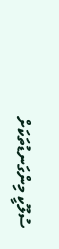ސުލޫކީ މިންގަނޑުތަކަށް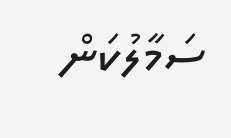ސަމާލުކަން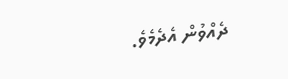ދެއްވުން އެދެމެވެ.